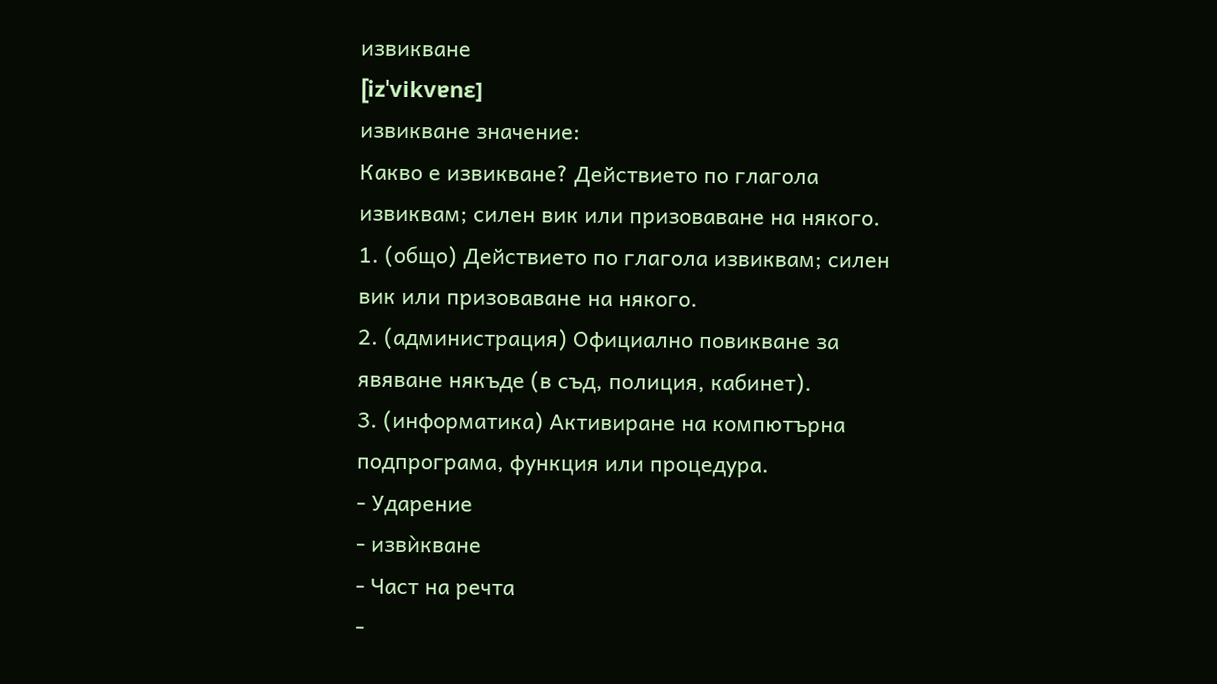извикване
[izˈvikvɐnɛ]
извикване значение:
Какво е извикване? Действието по глагола извиквам; силен вик или призоваване на някого.
1. (общо) Действието по глагола извиквам; силен вик или призоваване на някого.
2. (администрация) Официално повикване за явяване някъде (в съд, полиция, кабинет).
3. (информатика) Активиране на компютърна подпрограма, функция или процедура.
- Ударение
- извѝкване
- Част на речта
-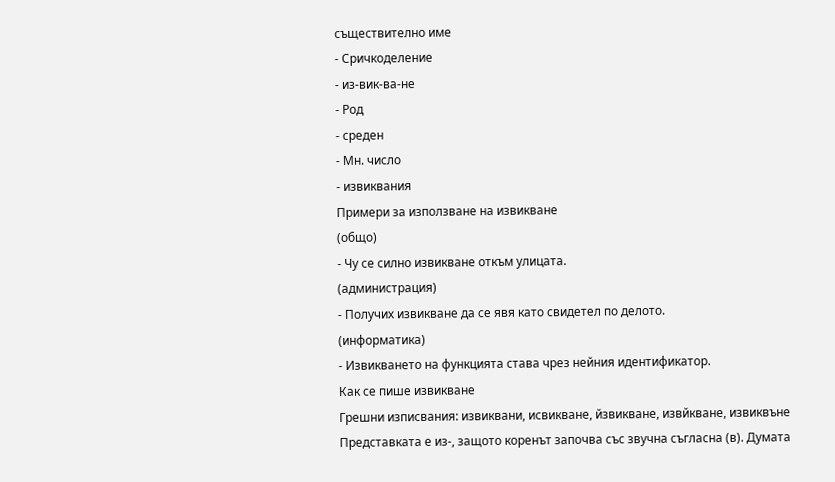съществително име
- Сричкоделение
- из-вик-ва-не
- Род
- среден
- Мн. число
- извиквания
Примери за използване на извикване
(общо)
- Чу се силно извикване откъм улицата.
(администрация)
- Получих извикване да се явя като свидетел по делото.
(информатика)
- Извикването на функцията става чрез нейния идентификатор.
Как се пише извикване
Грешни изписвания: извиквани, исвикване, йзвикване, извйкване, извиквъне
Представката е из-, защото коренът започва със звучна съгласна (в). Думата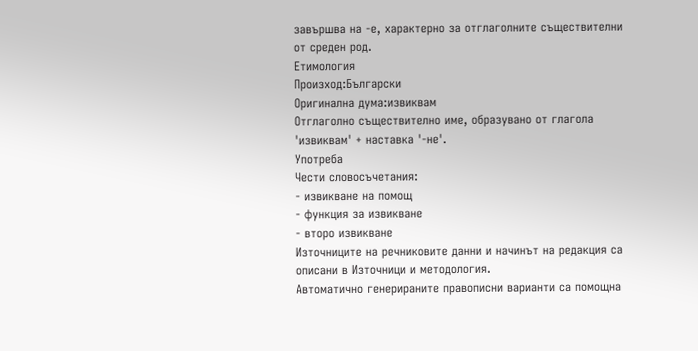завършва на -е, характерно за отглаголните съществителни от среден род.
Етимология
Произход:Български
Оригинална дума:извиквам
Отглаголно съществително име, образувано от глагола 'извиквам' + наставка '-не'.
Употреба
Чести словосъчетания:
- извикване на помощ
- функция за извикване
- второ извикване
Източниците на речниковите данни и начинът на редакция са описани в Източници и методология.
Автоматично генерираните правописни варианти са помощна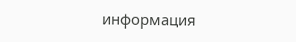информация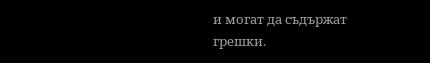и могат да съдържат грешки.